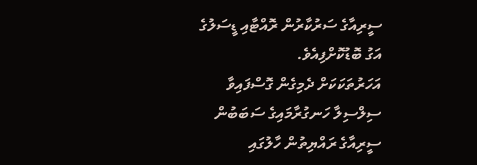ސީރިއާގެ ސަރުކާރުން ރޮއްޓާއި ޑީސަލުގެ އަގު ބޮޑުކޮށްފިއެވެ.
އަހަރުތަކަކަށް ދެމިގެން ގޮސްފައިވާ ސިލްސިލާ ހަނގުރާމައިގެ ސަބަބުން ސީރިއާގެ ރައްޔިތުން ހާލުގައި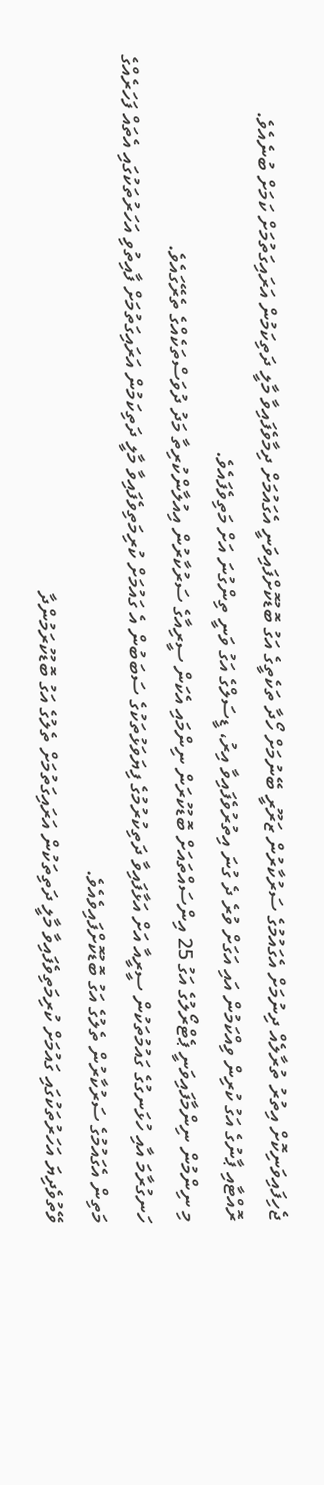ޖެހިފައިވަނިކޮށް އިތުރު ތުރާލެއް ދިނުމަށް އެގައުމުގެ ސަރުކާރުން ޒަރޫރީ ބޭނުމަށް ހޯދާ ތަކެތީގެ އަގު ބޮޑުކޮށްފައިވަނީ އެގައުމަށް ދިމާވެފައިވާ މާލީ ދަތިކަމުން އަރައިގަތުމަށް ކަމަށް ބުނެއެވެ.
ރޮއްޓާއި ޕާނުގެ އަގު ކުރިން ވިއްކަމުން އައި އަގަށް ވުރެ ދެ ގުނަ އިތުރުވެފައިވާ އިރު، ޑީސަލްގެ އަގު ވަނީ ތިންގުނަ އަށް މަތިވެފައެވެ.
މި ނިންމުން ނިންމާފައިވަނީ ޕެޓްރޯލުގެ އަގު 25 އިންސައްތައަށް ބޮޑުކުރަން ނިންމައި އެކަން ސީރިއާގެ ސަރުކާރުން އިއުލާންކުރިތާ މަދު ދުވަސްތަކެއްގެ ތެރޭގައެވެ.
ހަނގުރާމަ އާއި ހުޅަނގުގެ ގައުމުތަކުން ސީރީއާ އަށް އަޅާފައިވާ ދަތިކުރުމުގެ ފިޔަވަޅުތަކުގެ ސަބަބުން އެ ގައުމަށް ކުރިމަތިވެފައިވާ މާލީ ދަތިކަމުން އަރައިގަތުމަށް ފާއިތުވި އަހަރުތަކުގައި އެތައް ފަހަރެއްގެ މަތިން އެގައުމުގެ ސަރުކާރުން ތެލުގެ އަގު ބޮޑުކޮށްފައިވެއެވެ.
ވޭތުވެދިޔަ އަހަރުތަކުގައި ގައުމަށް ކުރިމަތިވެފައިވާ މާލީ ދަތިތަކުން އަރައިގަތުމަށް ތެލުގެ އަގު ބޮޑުކުރަމުންދާ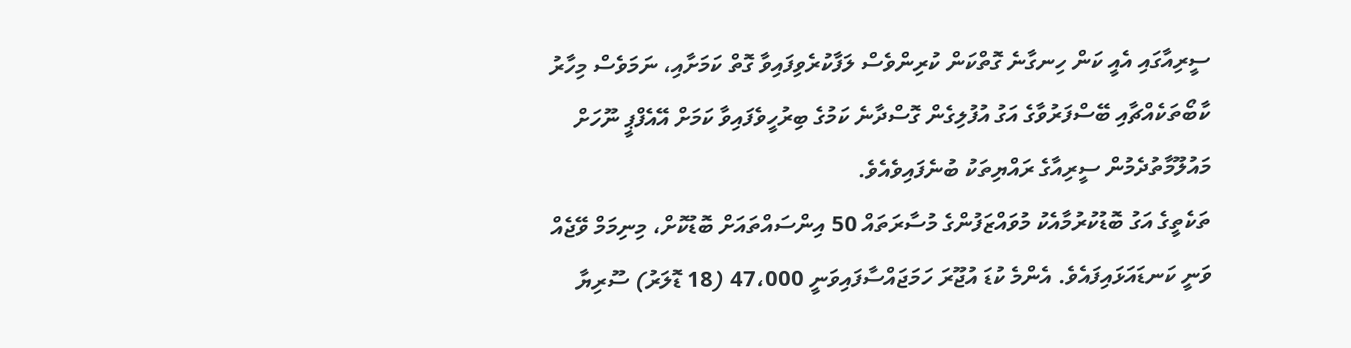ސީރިއާގައި އެއީ ކަން ހިނގާނެ ގޮތްކަން ކުރިންވެސް ލަފާކުރެވިފައިވާ ގޮތް ކަމަށާއި، ނަމަވެސް މިހާރު ކާބޯތަކެއްޗާއި ބޭސްފަރުވާގެ އަގު އުފުލިގެން ގޮސްދާނެ ކަމުގެ ބިރުހީވެފައިވާ ކަމަށް އޭއެފްޕީ ނޫހަށް މައުލޫމާތުދެމުން ސީރިއާގެ ރައްޔިތަކު ބުނެފައިވެއެވެ.
ތަކެތީގެ އަގު ބޮޑުކުރުމާއެކު މުވައްޒަފުންގެ މުސާރަތައް 50 އިންސައްތައަށް ބޮޑުކޮށް، މިނިމަމް ވޭޖެއް ވަނީ ކަނޑައަޅައިފައެވެ. އެންމެ ކުޑަ އުޖޫރަ ހަމަޖައްސާފައިވަނީ 47،000 (18 ޑޮލަރު) ސޫރިޔާ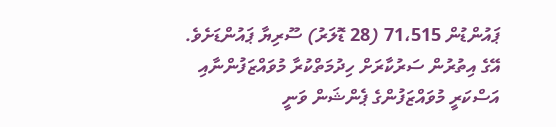ޕައުންޑުން 71،515 (28 ޑޮލަރު) ސޫރިޔާ ޕައުންޑަށެވެ.
އޭގެ އިތުރުން ސަރުކާރަށް ހިދުމަތްކުރާ މުވައްޒަފުންނާއި އަސްކަރީ މުވައްޒަފުންގެ ޕެންޝަން ވަނީ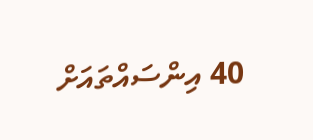40 އިންސައްތައަށް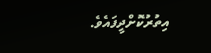އިތުރުކޮށްދީފައެވެ.